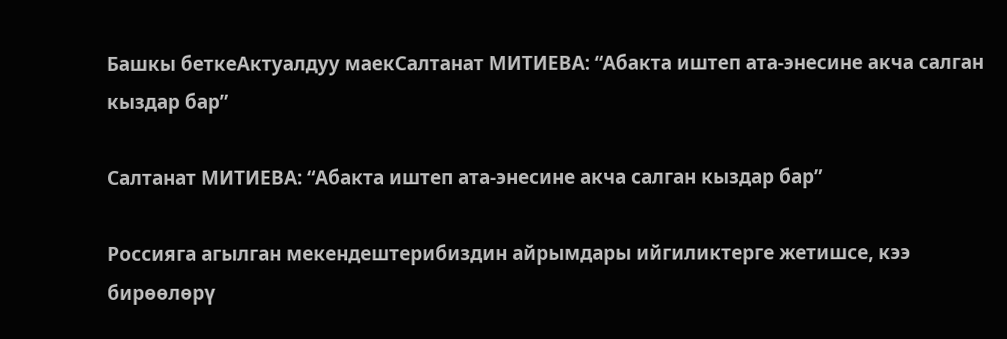Башкы беткеАктуалдуу маекСалтанат МИТИЕВА: “Абакта иштеп ата-энесине акча салган кыздар бар”

Салтанат МИТИЕВА: “Абакта иштеп ата-энесине акча салган кыздар бар”

Россияга агылган мекендештерибиздин айрымдары ийгиликтерге жетишсе, кээ бирѳѳлѳрү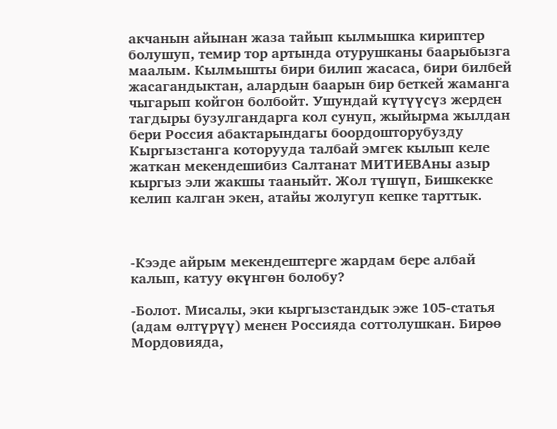акчанын айынан жаза тайып кылмышка кириптер болушуп, темир тор артында отурушканы баарыбызга маалым. Кылмышты бири билип жасаса, бири билбей жасагандыктан, алардын баарын бир беткей жаманга чыгарып койгон болбойт. Ушундай күтүүсүз жерден тагдыры бузулгандарга кол сунуп, жыйырма жылдан бери Россия абактарындагы боордошторубузду Кыргызстанга которууда талбай эмгек кылып келе жаткан мекендешибиз Салтанат МИТИЕВАны азыр кыргыз эли жакшы тааныйт. Жол түшүп, Бишкекке келип калган экен, атайы жолугуп кепке тарттык.



-Кээде айрым мекендештерге жардам бере албай калып, катуу ѳкүнгѳн болобу?

-Болот. Мисалы, эки кыргызстандык эже 105-статья (адам ѳлтүрүү) менен Россияда соттолушкан. Бирѳѳ Мордовияда,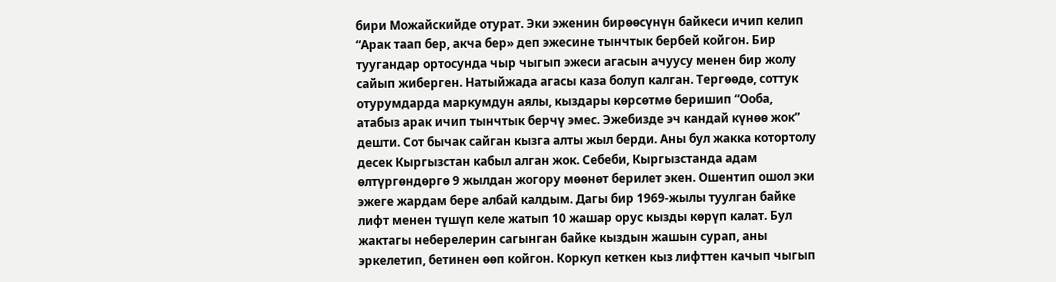бири Можайскийде отурат. Эки эженин бирѳѳсүнүн байкеси ичип келип “Арак таап бер, акча бер» деп эжесине тынчтык бербей койгон. Бир туугандар ортосунда чыр чыгып эжеси агасын ачуусу менен бир жолу сайып жиберген. Натыйжада агасы каза болуп калган. Тергѳѳдѳ, соттук отурумдарда маркумдун аялы, кыздары кѳрсѳтмѳ беришип “Ооба, атабыз арак ичип тынчтык берчү эмес. Эжебизде эч кандай күнѳѳ жок” дешти. Сот бычак сайган кызга алты жыл берди. Аны бул жакка котортолу десек Кыргызстан кабыл алган жок. Себеби, Кыргызстанда адам ѳлтүргѳндѳргѳ 9 жылдан жогору мѳѳнѳт берилет экен. Ошентип ошол эки эжеге жардам бере албай калдым. Дагы бир 1969-жылы туулган байке лифт менен түшүп келе жатып 10 жашар орус кызды кѳрүп калат. Бул жактагы неберелерин сагынган байке кыздын жашын сурап, аны эркелетип, бетинен ѳѳп койгон. Коркуп кеткен кыз лифттен качып чыгып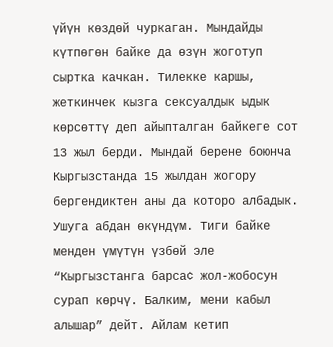үйүн кѳздѳй чуркаган. Мындайды күтпѳгѳн байке да ѳзүн жоготуп сыртка качкан. Тилекке каршы, жеткинчек кызга сексуалдык ыдык кѳрсѳттү деп айыпталган байкеге сот 13 жыл берди. Мындай берене боюнча Кыргызстанда 15 жылдан жогору бергендиктен аны да которо албадык. Ушуга абдан ѳкүндүм. Тиги байке менден үмүтүн үзбѳй эле “Кыргызстанга барса¢ жол-жобосун сурап кѳрчү. Балким, мени кабыл алышар” дейт. Айлам кетип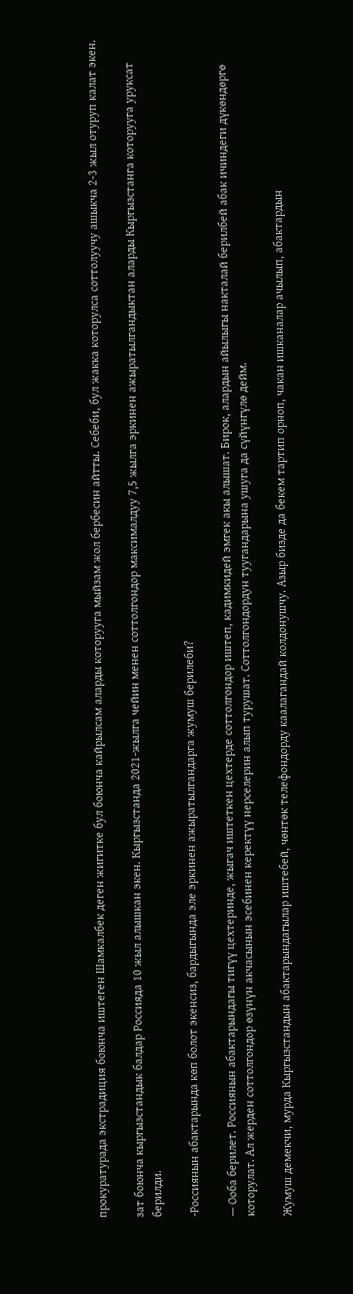прокуратурада экстрадиция боюнча иштеген Шамкалбек деген жигитке бул боюнча кайрылсам аларды которууга мыйзам жол бербесин айтты. Себеби, бул жакка которулса соттолуучу ашыкча 2-3 жыл отуруп калат экен.

зат боюнча кыргызстандык балдар Россияда 10 жыл алышкан экен. Кыргызстанда 2021-жылга чейин менен соттолгондор максималдуу 7,5 жылга эркинен ажыратылгандыктан аларды Кыргызстанга которууга уруксат берилди.

-Россиянын абактарында кѳп болот экенсиз, бардыгында эле эркинен ажыратылгандарга жумуш берилеби?

— Ооба берилет. Россиянын абактарындагы тигүү цехтеринде, жыгач иштеткен цехтерде соттолгондор иштеп, кадимкидей эмгек акы алышат. Бирок, алардын айылыгы накталай берилбей абак ичиндеги дүкѳндѳргѳ которулат. Ал жерден соттолгондор ѳзүнүн акчасынын эсебинен керектүү нерселерин алып турушат. Соттолгондордун туугандарына ушуга да сүйүнгүлѳ дейм.

Жумуш демекчи, мурда Кыргызстандын абактарындагылар иштебей, чѳнтѳк телефондорду каалагандай колдонушчу. Азыр бизде да бекем тартип орноп, чакан ишканалар ачылып, абактардын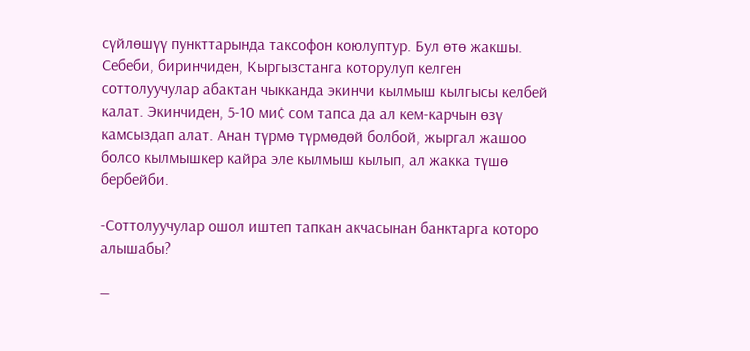сүйлѳшүү пункттарында таксофон коюлуптур. Бул ѳтѳ жакшы. Себеби, биринчиден, Кыргызстанга которулуп келген соттолуучулар абактан чыкканда экинчи кылмыш кылгысы келбей калат. Экинчиден, 5-10 ми¢ сом тапса да ал кем-карчын ѳзү камсыздап алат. Анан түрмѳ түрмѳдѳй болбой, жыргал жашоо болсо кылмышкер кайра эле кылмыш кылып, ал жакка түшѳ бербейби.

-Соттолуучулар ошол иштеп тапкан акчасынан банктарга которо алышабы?

—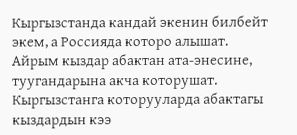Кыргызстанда кандай экенин билбейт экем, а Россияда которо алышат. Айрым кыздар абактан ата-энесине, туугандарына акча которушат. Кыргызстанга которууларда абактагы кыздардын кээ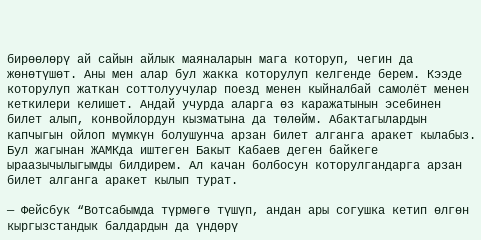бирѳѳлѳрү ай сайын айлык маяналарын мага которуп, чегин да жѳнѳтүшѳт. Аны мен алар бул жакка которулуп келгенде берем. Кээде которулуп жаткан соттолуучулар поезд менен кыйналбай самолёт менен кеткилери келишет. Андай учурда аларга ѳз каражатынын эсебинен билет алып, конвойлордун кызматына да тѳлѳйм. Абактагылардын капчыгын ойлоп мүмкүн болушунча арзан билет алганга аракет кылабыз. Бул жагынан ЖАМКда иштеген Бакыт Кабаев деген байкеге ыраазычылыгымды билдирем. Ал качан болбосун которулгандарга арзан билет алганга аракет кылып турат.

— Фейсбук “Вотсабымда түрмѳгѳ түшүп, андан ары согушка кетип ѳлгѳн кыргызстандык балдардын да үндѳрү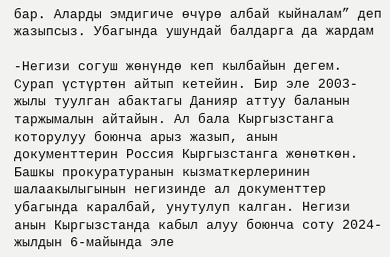бар. Аларды эмдигиче ѳчүрѳ албай кыйналам” деп жазыпсыз. Убагында ушундай балдарга да жардам

-Негизи согуш жѳнүндѳ кеп кылбайын дегем. Сурап үстүртѳн айтып кетейин. Бир эле 2003-жылы туулган абактагы Данияр аттуу баланын таржымалын айтайын. Ал бала Кыргызстанга которулуу боюнча арыз жазып, анын документтерин Россия Кыргызстанга жѳнѳткѳн. Башкы прокуратуранын кызматкерлеринин шалаакылыгынын негизинде ал документтер убагында каралбай, унутулуп калган. Негизи анын Кыргызстанда кабыл алуу боюнча соту 2024-жылдын 6-майында эле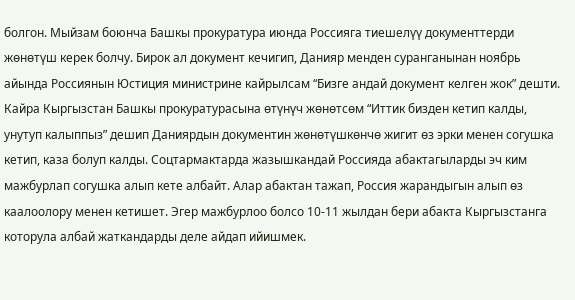болгон. Мыйзам боюнча Башкы прокуратура июнда Россияга тиешелүү документтерди жѳнѳтүш керек болчу. Бирок ал документ кечигип, Данияр менден суранганынан ноябрь айында Россиянын Юстиция министрине кайрылсам “Бизге андай документ келген жок” дешти. Кайра Кыргызстан Башкы прокуратурасына ѳтүнүч жѳнѳтсѳм “Иттик бизден кетип калды, унутуп калыппыз” дешип Даниярдын документин жѳнѳтүшкѳнчѳ жигит ѳз эрки менен согушка кетип, каза болуп калды. Соцтармактарда жазышкандай Россияда абактагыларды эч ким мажбурлап согушка алып кете албайт. Алар абактан тажап, Россия жарандыгын алып ѳз каалоолору менен кетишет. Эгер мажбурлоо болсо 10-11 жылдан бери абакта Кыргызстанга которула албай жаткандарды деле айдап ийишмек.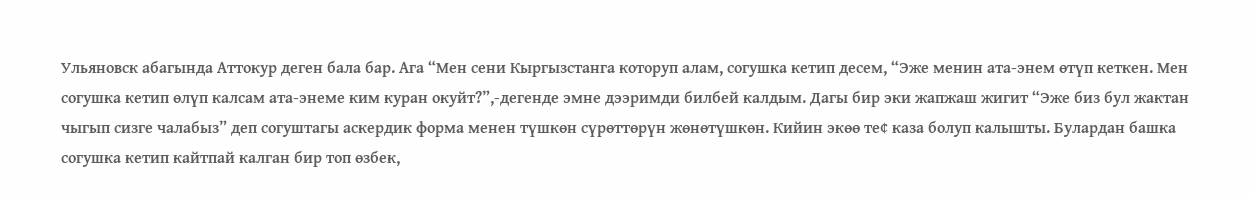Ульяновск абагында Аттокур деген бала бар. Ага “Мен сени Кыргызстанга которуп алам, согушка кетип десем, “Эже менин ата-энем ѳтүп кеткен. Мен согушка кетип ѳлүп калсам ата-энеме ким куран окуйт?”,-дегенде эмне дээримди билбей калдым. Дагы бир эки жапжаш жигит “Эже биз бул жактан чыгып сизге чалабыз” деп согуштагы аскердик форма менен түшкѳн сүрѳттѳрүн жѳнѳтүшкѳн. Кийин экѳѳ те¢ каза болуп калышты. Булардан башка согушка кетип кайтпай калган бир топ ѳзбек,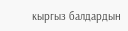кыргыз балдардын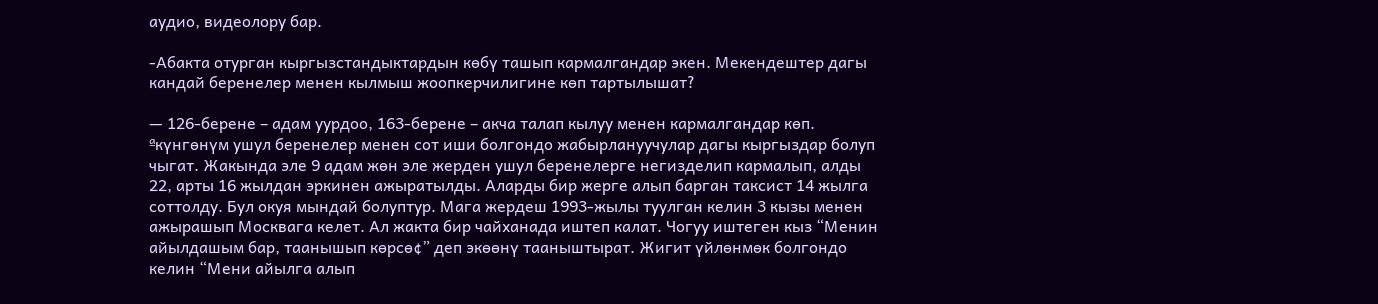аудио, видеолору бар.

-Абакта отурган кыргызстандыктардын кѳбү ташып кармалгандар экен. Мекендештер дагы кандай беренелер менен кылмыш жоопкерчилигине кѳп тартылышат?

— 126-берене – адам уурдоо, 163-берене – акча талап кылуу менен кармалгандар кѳп. ªкүнгѳнүм ушул беренелер менен сот иши болгондо жабырлануучулар дагы кыргыздар болуп чыгат. Жакында эле 9 адам жѳн эле жерден ушул беренелерге негизделип кармалып, алды 22, арты 16 жылдан эркинен ажыратылды. Аларды бир жерге алып барган таксист 14 жылга соттолду. Бул окуя мындай болуптур. Мага жердеш 1993-жылы туулган келин 3 кызы менен ажырашып Москвага келет. Ал жакта бир чайханада иштеп калат. Чогуу иштеген кыз “Менин айылдашым бар, таанышып кѳрсѳ¢” деп экѳѳнү тааныштырат. Жигит үйлѳнмѳк болгондо келин “Мени айылга алып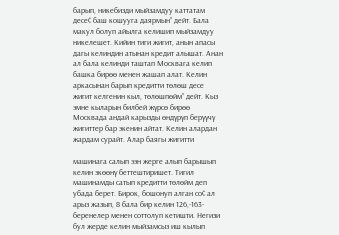барып, никебизди мыйзамдуу каттатам десе¢ баш кошууга даярмын” дейт. Бала макул болуп айылга келишип мыйзамдуу никелешет. Кийин тиги жигит, анын апасы дагы келиндин атынан кредит алышат. Анан ал бала келинди таштап Москвага келип башка бирѳѳ менен жашап алат. Келин аркасынан барып кредитти тѳлѳш десе жигит келгенин кыл, тѳлѳшпѳйм” дейт. Кыз эмне кыларын билбей жүрсѳ бирѳѳ Москвада андай карызды ѳндүрүп берүүчү жигиттер бар экенин айтат. Келин алардан жардам сурайт. Алар баягы жигитти

машинага салып ээн жерге алып барышып келин экѳѳнү беттештиришет. Тигил машинамды сатып кредитти тѳлѳйм деп убада берет. Бирок, бошонуп алган со¢ ал арыз жазып, 8 бала бир келин 126,-163-беренелер менен соттолуп кетишти. Негизи бул жерде келин мыйзамсыз иш кылып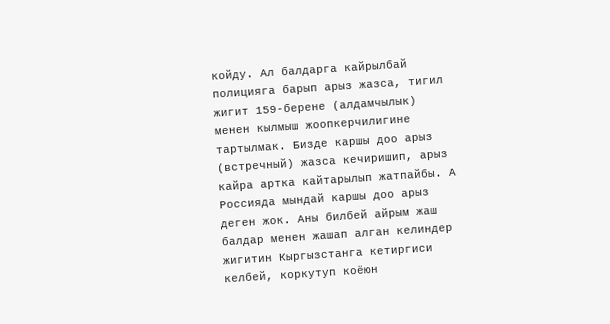койду. Ал балдарга кайрылбай полицияга барып арыз жазса, тигил жигит 159-берене (алдамчылык) менен кылмыш жоопкерчилигине тартылмак. Бизде каршы доо арыз (встречный) жазса кечиришип, арыз кайра артка кайтарылып жатпайбы. А Россияда мындай каршы доо арыз деген жок. Аны билбей айрым жаш балдар менен жашап алган келиндер жигитин Кыргызстанга кетиргиси келбей, коркутуп коёюн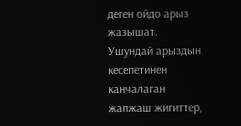деген ойдо арыз жазышат. Ушундай арыздын кесепетинен канчалаган жапжаш жигиттер,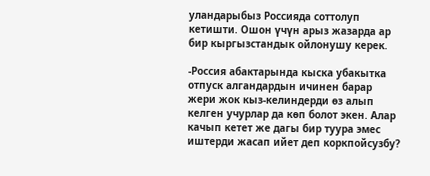уландарыбыз Россияда соттолуп кетишти. Ошон үчүн арыз жазарда ар бир кыргызстандык ойлонушу керек.

-Россия абактарында кыска убакытка отпуск алгандардын ичинен барар жери жок кыз-келиндерди ѳз алып келген учурлар да кѳп болот экен. Алар качып кетет же дагы бир туура эмес иштерди жасап ийет деп коркпойсузбу?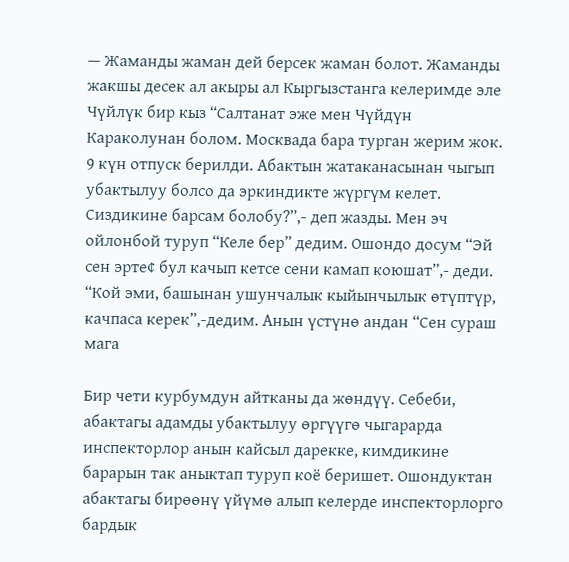— Жаманды жаман дей берсек жаман болот. Жаманды жакшы десек ал акыры ал Кыргызстанга келеримде эле Чүйлүк бир кыз “Салтанат эже мен Чүйдүн Караколунан болом. Москвада бара турган жерим жок. 9 күн отпуск берилди. Абактын жатаканасынан чыгып убактылуу болсо да эркиндикте жүргүм келет. Сиздикине барсам болобу?”,- деп жазды. Мен эч ойлонбой туруп “Келе бер” дедим. Ошондо досум “Эй сен эрте¢ бул качып кетсе сени камап коюшат”,- деди. “Кой эми, башынан ушунчалык кыйынчылык ѳтүптүр, качпаса керек”,-дедим. Анын үстүнѳ андан “Сен сураш мага

Бир чети курбумдун айтканы да жѳндүү. Себеби, абактагы адамды убактылуу ѳргүүгѳ чыгарарда инспекторлор анын кайсыл дарекке, кимдикине барарын так аныктап туруп коё беришет. Ошондуктан абактагы бирѳѳнү үйүмѳ алып келерде инспекторлорго бардык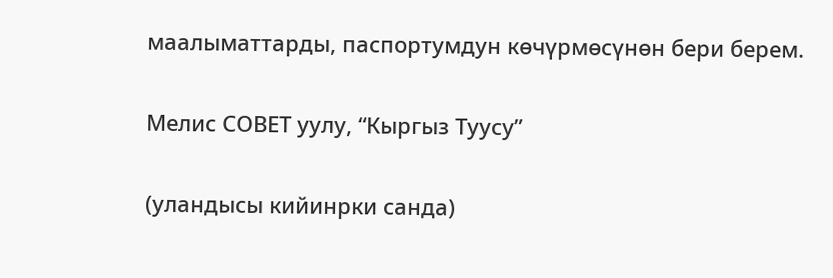маалыматтарды, паспортумдун кѳчүрмѳсүнѳн бери берем.

Мелис СОВЕТ уулу, “Кыргыз Туусу”

(уландысы кийинрки санда)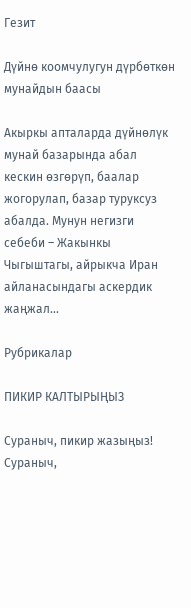Гезит

Дүйнө коомчулугун дүрбөткөн мунайдын баасы

Акыркы апталарда дүйнөлүк мунай базарында абал кескин өзгөрүп, баалар жогорулап, базар туруксуз абалда. Мунун негизги себеби – Жакынкы Чыгыштагы, айрыкча Иран айланасындагы аскердик жаңжал...

Рубрикалар

ПИКИР КАЛТЫРЫҢЫЗ

Сураныч, пикир жазыңыз!
Сураныч,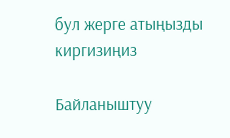бул жерге атыңызды киргизиңиз

Байланыштуу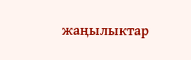жаңылыктар